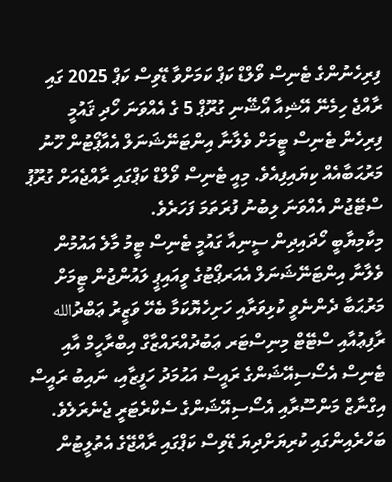ފިރިހެނުންގެ ޓެނިސް ވޯލްޑް ކަޕް ކަމަށްވާ ޑޭވިސް ކަޕް 2025 ގައި ރާއްޖެ ހިމެނޭ އޭޝިއާ އޯޝޭނި ގުރޫޕް 5 ގެ އެއްވަނަ ހޯދި ޤައުމީ ފިރިހެން ޓެނިސް ޓީމަށް ވެލާނާ އިންޓަނޭޝަނަލް އެއާޕޯޓުން ހޫނު މަރުޙަބާއެއް ކިޔައިފިއެވެ. މިއީ ޓެނިސް ވޯލްޑް ކަޕްގައި ރާއްޖެއަށް ގުރޫޕު ސްޓޭޖުން އެއްވަނަ ލިބުނު ފުރަތަމަ ފަހަރެވެ.
މިކާމިޔާބީ ހޯދައިދިން ސީނިއާ ގައުމީ ޓެނިސް ޓީމު މާލެ އައުމުން ވެލާނާ އިންޓަނޭޝަނަލް އެއަރޕޯޓުގެ ވީއައިޕީ ލައުންޖުން ޓީމަށް މަރުޙަބާ ދެންނެވީ ކުޅިވަރާއި ހަށިހެޔޮކަމާ ބެހޭ ވަޒީރު ޢަބްދުالله ރާފިޢުއާއި ސްޓޭޓް މިނިސްޓަރ ޢަބުދުއްރައްޒާގް އިބްރާހީމް އާއި ޓެނިސް އެސޯސިއޭޝަންގެ ރައީސް އަޙުމަދު ހަފީޒާއި، ނައިބު ރައީސް އިގްނާޒް މަންސޫރާއި އެސޯސިއޭޝަންގެ ސެކްރެޓަރީ ޖެނެރަލެވެ.
ބަހްރެއިންގައި ކުރިޔަށްދިޔަ ޑޭވިސް ކަޕްގައި ރާއްޖޭގެ އެތުލީޓުން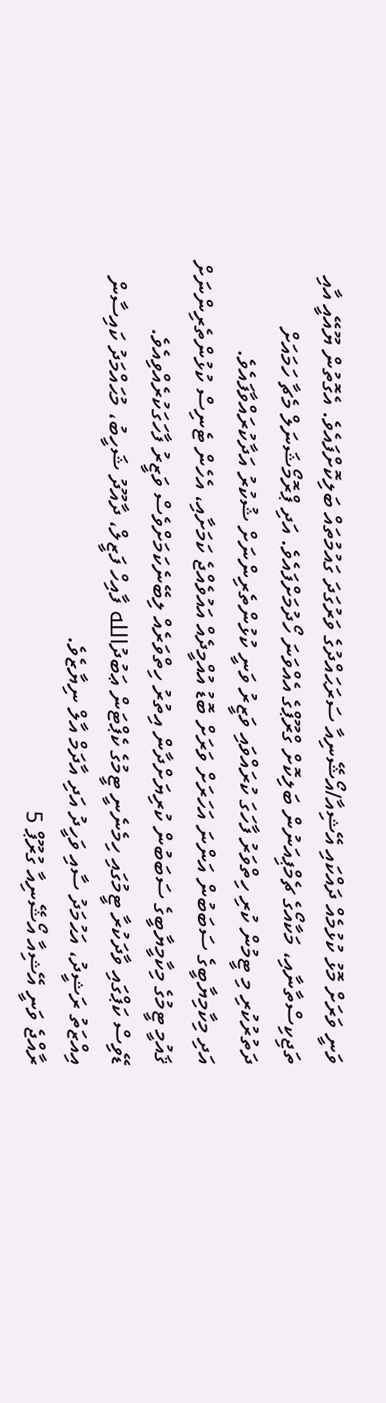ވަނީ ވަރަށް މޮޅު ކުޅުމެއް ދައްކައި އޭޝިއާ/އޯޝޭނިއާ ސަރަޙައްދުގެ ވަރުގަދަ ގައުމުތައް ބަލިކޮށްފައެވެ. އެގޮތުން ޔޫއޭއީ އާއި ތަޖިކިސްތާނާއި، މަކާއޯގެ ޗެމްޕިއަނުން ބަލިކޮށް ގްރޫޕްގެ އެއްވަނަ ހޯދުމަށްފައެވެ. އަދި ޕްރޮމޯޝަނަލް މެޗާ ހަމައަށް ދަތުރުކުރި މި ޓީމުން ކުރި ހިތްވަރު ފާހަގަ ކުރައްވައި ވަޒީރު ވަނީ ކުޅުންތެރިންނަށް ޝުކުރު އަދާކުރައްވާފައެވެ.
އަދި މިކާމިޔާބީގެ ސަބަބުން އަންނަ އަހަރަށް ވަރަށް ބޮޑު އުއްމީދެއް އައުވެއްޖެ ކަމަށާއި، އެހެން ޓެނިސް ކުޅުންތެރިންނަށް ޤައުމީ ޓީމުގެ މިކާމީޔާބީގެ ސަބަބުން ކުރިޔަށްދާން އިތުރު ހިތްވަރެއް ލިބޭނެކަމަށްވެސް ވަޒީރު ފާހަގަކުރެއްވިއެވެ.
ޑޭވިސް ކަޕްގައި ވާދަކުރާ ޓީމުގައި ހިމެނެނީ ޓީމުގެ ކެޕްޓަން ޢަބުދުالله ފާއިހް ފަޒީލް، ދާއޫދު ޝަހީބު، މުޙައްމަދު ކައިސާން އިއްޒަތު ރަޝީދު، އަޙުމަދު ސާއި ވަހީދު އަދި އާދަމް އާލް ނިޔާޒެވެ.
ރާއްޖެ ވަނީ އޭޝިއާ އޯޝޭނިއާ ގުރޫޕް 5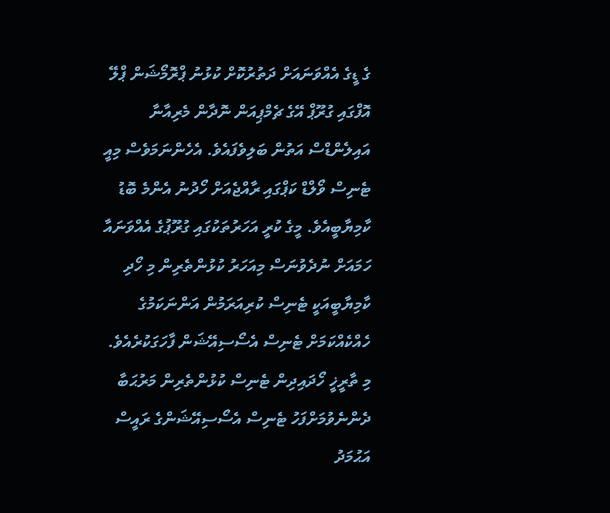ގެ ޑީގެ އެއްވަނައަށް ދަތުރުކޮށް ކުޅުނު ޕްރޮމޯޝަން ޕްލޭ އޮފްގައި ގުރޫޕް އޭގެ ޗެމްޕިއަން ނޮދާން މެރިއާނާ އައިލެންޑްސް އަތުން ބަލިވެފައެވެ. އެހެންނަމަވެސް މިއީ ޓެނިސް ވޯލްޑް ކަޕްގައި ރާއްޖެއަށް ހޯދުނު އެންމެ ބޮޑު ކާމިޔާބީއެވެ. މީގެ ކުރީ އަހަރުތަކުގައި ގުރޫޕުގެ އެއްވަނައާ ހަމައަށް ނުދެވުނަސް މިއަހަރު ކުޅުންތެރިން މި ހޯދި ކާމިޔާބީއަކީ ޓެނިސް ކުރިއަރަމުން އަންނަކަމުގެ ހެއްކެއްކަމަށް ޓެނިސް އެސޯސިއޭޝަން ފާހަގަކުރެއެވެ.
މި ތާރީޚީ ހޯދައިދިން ޓެނިސް ކުޅުންތެރިން މަރުޙަބާ ދެންނެވުމަށްފަހު ޓެނިސް އެސޯސިއޭޝަންގެ ރައީސް އަޙުމަދު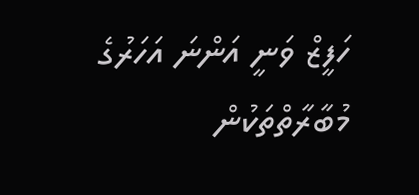ހަފީޒް ވަނީ އަންނަ އަހަރުގެ މުބާރާތްތަކުން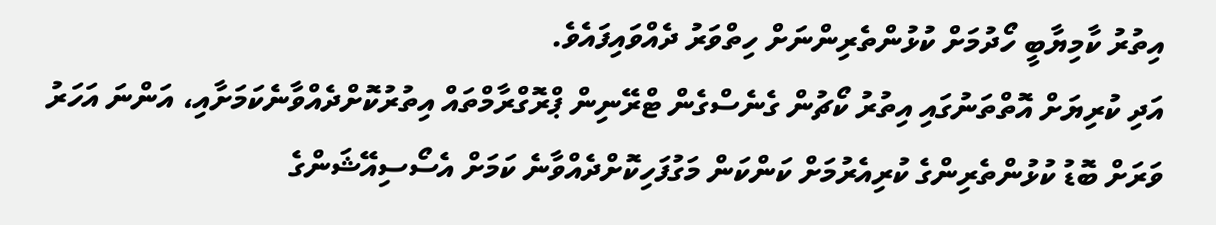އިތުރު ކާމިޔާބީ ހޯދުމަށް ކުޅުންތެރިންނަށް ހިތްވަރު ދެއްވައިފައެވެ.
އަދި ކުރިޔަށް އޮތްތަނުގައި އިތުރު ކޯޗުން ގެނެސްގެން ޓްރޭނިން ޕްރޮގްރާމްތައް އިތުރުކޮށްދެއްވާނެކަމަށާއި، އަންނަ އަހަރު ވަރަށް ބޮޑު ކުޅުންތެރިންގެ ކުރިއެރުމަށް ކަންކަން މަގުފަހިކޮށްދެއްވާނެ ކަމަށް އެސޯސިއޭޝަންގެ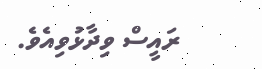ރައީސް ވިދާޅުވިއެވެ.